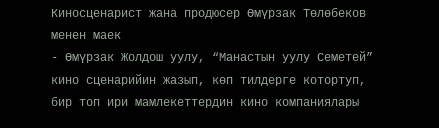Киносценарист жана продюсер Өмүрзак Төлөбеков менен маек
- Өмүрзак Жолдош уулу, “Манастын уулу Семетей” кино сценарийин жазып, көп тилдерге котортуп, бир топ ири мамлекеттердин кино компаниялары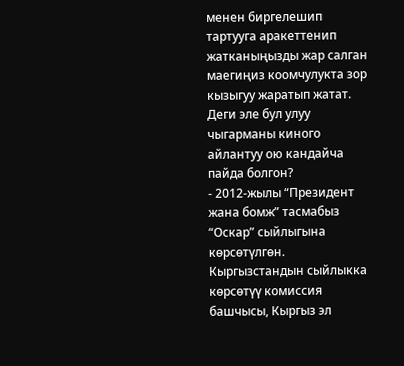менен биргелешип тартууга аракеттенип жатканыңызды жар салган маегиңиз коомчулукта зор кызыгуу жаратып жатат. Деги эле бул улуу чыгарманы киного айлантуу ою кандайча пайда болгон?
- 2012-жылы “Президент жана бомж” тасмабыз “Оскар” сыйлыгына көрсөтүлгөн. Кыргызстандын сыйлыкка көрсөтүү комиссия башчысы, Кыргыз эл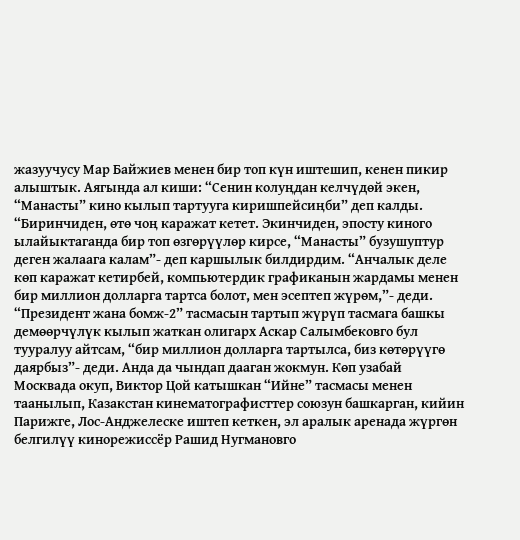жазуучусу Мар Байжиев менен бир топ күн иштешип, кенен пикир алыштык. Аягында ал киши: “Сенин колуңдан келчүдөй экен, “Манасты” кино кылып тартууга киришпейсиңби” деп калды. “Биринчиден, өтө чоң каражат кетет. Экинчиден, эпосту киного ылайыктаганда бир топ өзгөрүүлөр кирсе, “Манасты” бузушуптур деген жалаага калам”- деп каршылык билдирдим. “Анчалык деле көп каражат кетирбей, компьютердик графиканын жардамы менен бир миллион долларга тартса болот, мен эсептеп жүрөм,”- деди. “Президент жана бомж-2” тасмасын тартып жүрүп тасмага башкы демөөрчүлүк кылып жаткан олигарх Аскар Салымбековго бул тууралуу айтсам, “бир миллион долларга тартылса, биз көтөрүүгө даярбыз”- деди. Анда да чындап дааган жокмун. Көп узабай Москвада окуп, Виктор Цой катышкан “Ийне” тасмасы менен таанылып, Казакстан кинематографисттер союзун башкарган, кийин Парижге, Лос-Анджелеске иштеп кеткен, эл аралык аренада жүргөн белгилүү кинорежиссёр Рашид Нугмановго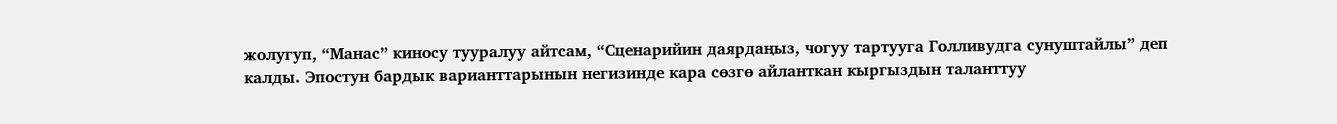жолугуп, “Манас” киносу тууралуу айтсам, “Сценарийин даярдаңыз, чогуу тартууга Голливудга сунуштайлы” деп калды. Эпостун бардык варианттарынын негизинде кара сөзгө айланткан кыргыздын таланттуу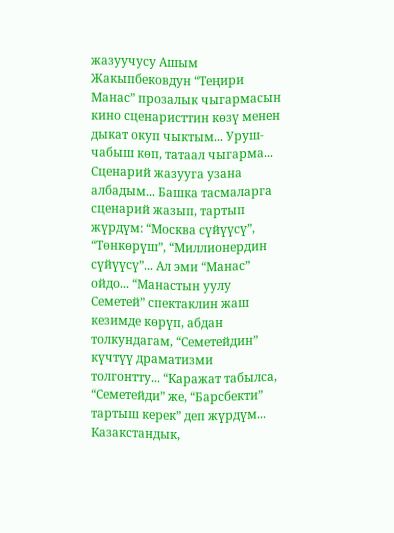жазуучусу Ашым Жакыпбековдун “Теңири Манас” прозалык чыгармасын кино сценаристтин көзү менен дыкат окуп чыктым... Уруш-чабыш көп, татаал чыгарма... Сценарий жазууга узана албадым... Башка тасмаларга сценарий жазып, тартып жүрдүм: “Москва сүйүүсү”, “Төнкөрүш”, “Миллионердин сүйүүсү”... Ал эми “Манас” ойдо... “Манастын уулу Семетей” спектаклин жаш кезимде көрүп, абдан толкундагам, “Семетейдин” күчтүү драматизми толгонтту... “Каражат табылса, “Семетейди” же, “Барсбекти” тартыш керек” деп жүрдүм... Казакстандык,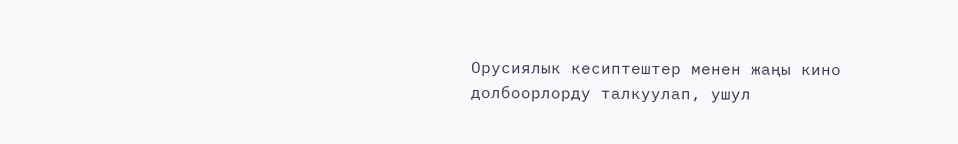Орусиялык кесиптештер менен жаңы кино долбоорлорду талкуулап, ушул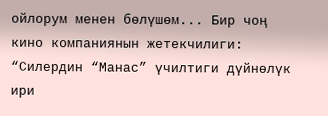ойлорум менен бөлүшөм... Бир чоң кино компаниянын жетекчилиги: “Силердин “Манас” үчилтиги дүйнөлүк ири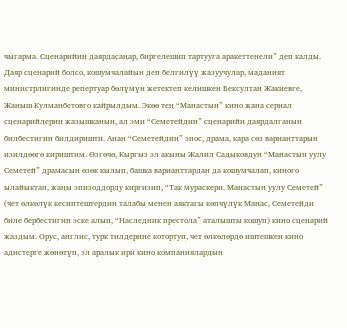чыгарма. Сценарийин даярдасаңар, биргелешип тартууга аракеттенели” деп калды. Даяр сценарий болсо, кошумчалайын деп белгилүү жазуучулар, маданият министрлигинде репертуар бөлүмүн жетектеп келишкен Бексултан Жакиевге, Жаныш Кулманбетовго кайрылдым. Экөө тең “Манастын” кино жана сериал сценарийлерин жазышканын, ал эми “Семетейдин” сценарийи даярдалганын билбестигин билдиришти. Анан “Семетейдин” эпос, драма, кара сөз варианттарын изилдөөгө кириштим. Өзгөчө, Кыргыз эл акыны Жалил Садыковдун “Манастын уулу Семетей” драмасын өзөк кылып, башка варианттардан да кошумчалап, киного ылайыктап, жаңы эпизоддорду киргизип, “Так мураскери. Манастын уулу Семетей” (чет өлкөлүк кесиптештердин талабы менен аяктагы көпчүлүк Манас, Семетейди биле бербестигин эске алып, “Наследник престола” аталышты кошуп) кино сценарий жаздым. Орус, англис, турк тилдерине котортуп, чет өлкөлөрдө иштешкен кино адистерге жөнөтүп, эл аралык ири кино компаниялардын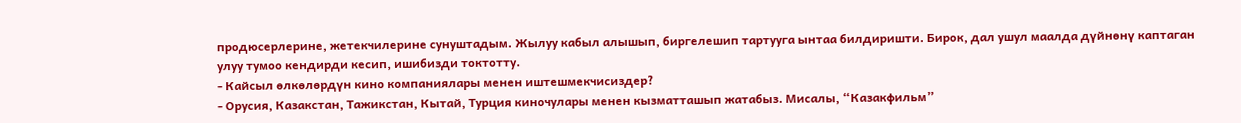продюсерлерине, жетекчилерине сунуштадым. Жылуу кабыл алышып, биргелешип тартууга ынтаа билдиришти. Бирок, дал ушул маалда дүйнөнү каптаган улуу тумоо кендирди кесип, ишибизди токтотту.
- Кайсыл өлкөлөрдүн кино компаниялары менен иштешмекчисиздер?
- Орусия, Казакстан, Тажикстан, Кытай, Турция киночулары менен кызматташып жатабыз. Мисалы, “Казакфильм”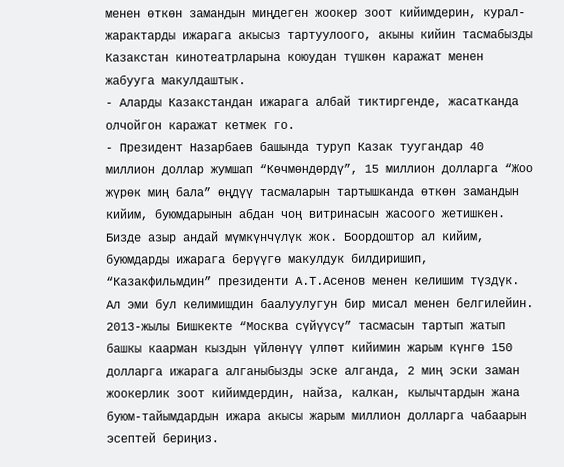менен өткөн замандын миңдеген жоокер зоот кийимдерин, курал-жарактарды ижарага акысыз тартуулоого, акыны кийин тасмабызды Казакстан кинотеатрларына коюудан түшкөн каражат менен жабууга макулдаштык.
- Аларды Казакстандан ижарага албай тиктиргенде, жасатканда олчойгон каражат кетмек го.
- Президент Назарбаев башында туруп Казак туугандар 40 миллион доллар жумшап “Көчмөндөрдү”, 15 миллион долларга “Жоо жүрөк миң бала” өңдүү тасмаларын тартышканда өткөн замандын кийим, буюмдарынын абдан чоң витринасын жасоого жетишкен. Бизде азыр андай мүмкүнчүлүк жок. Боордоштор ал кийим, буюмдарды ижарага берүүгө макулдук билдиришип, “Казакфильмдин” президенти А.Т.Асенов менен келишим түздүк. Ал эми бул келимишдин баалуулугун бир мисал менен белгилейин. 2013-жылы Бишкекте “Москва сүйүүсү” тасмасын тартып жатып башкы каарман кыздын үйлөнүү үлпөт кийимин жарым күнгө 150 долларга ижарага алганыбызды эске алганда, 2 миң эски заман жоокерлик зоот кийимдердин, найза, калкан, кылычтардын жана буюм-тайымдардын ижара акысы жарым миллион долларга чабаарын эсептей бериңиз.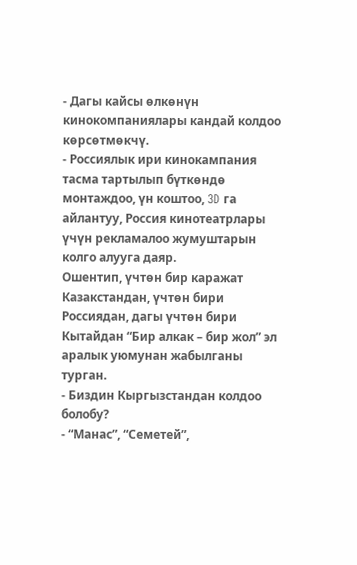- Дагы кайсы өлкөнүн кинокомпаниялары кандай колдоо көрсөтмөкчү.
- Россиялык ири кинокампания тасма тартылып бүткөндө монтаждоо, үн коштоо, 3D га айлантуу, Россия кинотеатрлары үчүн рекламалоо жумуштарын колго алууга даяр.
Ошентип, үчтөн бир каражат Казакстандан, үчтөн бири Россиядан, дагы үчтөн бири Кытайдан “Бир алкак – бир жол” эл аралык уюмунан жабылганы турган.
- Биздин Кыргызстандан колдоо болобу?
- “Манас”, “Семетей”,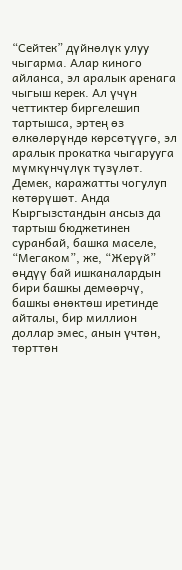“Сейтек” дүйнөлүк улуу чыгарма. Алар киного айланса, эл аралык аренага чыгыш керек. Ал үчүн четтиктер биргелешип тартышса, эртең өз өлкөлөрүндө көрсөтүүгө, эл аралык прокатка чыгарууга мүмкүнчүлүк түзүлөт. Демек, каражатты чогулуп көтөрүшөт. Анда Кыргызстандын ансыз да тартыш бюджетинен суранбай, башка маселе, “Мегаком”, же, “Жерүй” өңдүү бай ишканалардын бири башкы демөөрчү, башкы өнөктөш иретинде айталы, бир миллион доллар эмес, анын үчтөн, төрттөн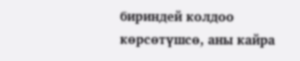бириндей колдоо көрсөтүшсө, аны кайра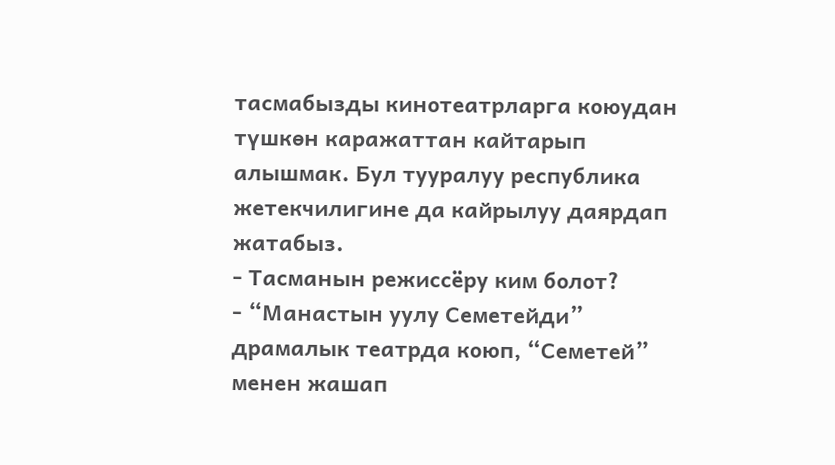тасмабызды кинотеатрларга коюудан түшкөн каражаттан кайтарып алышмак. Бул тууралуу республика жетекчилигине да кайрылуу даярдап жатабыз.
- Тасманын режиссёру ким болот?
- “Манастын уулу Семетейди” драмалык театрда коюп, “Семетей” менен жашап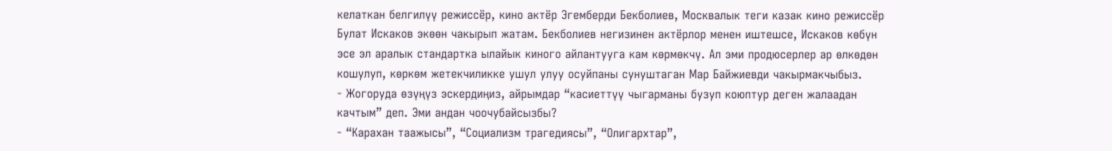келаткан белгилүү режиссёр, кино актёр Эгемберди Бекболиев, Москвалык теги казак кино режиссёр Булат Искаков экөөн чакырып жатам. Бекболиев негизинен актёрлор менен иштешсе, Искаков көбүн эсе эл аралык стандартка ылайык киного айлантууга кам көрмөкчү. Ал эми продюсерлер ар өлкөдөн кошулуп, көркөм жетекчиликке ушул улуу осуйпаны сунуштаган Мар Байжиевди чакырмакчыбыз.
- Жогоруда өзүңүз эскердиңиз, айрымдар “касиеттүү чыгарманы бузуп коюптур деген жалаадан качтым” деп. Эми андан чоочубайсызбы?
- “Карахан таажысы”, “Социализм трагедиясы”, “Олигархтар”,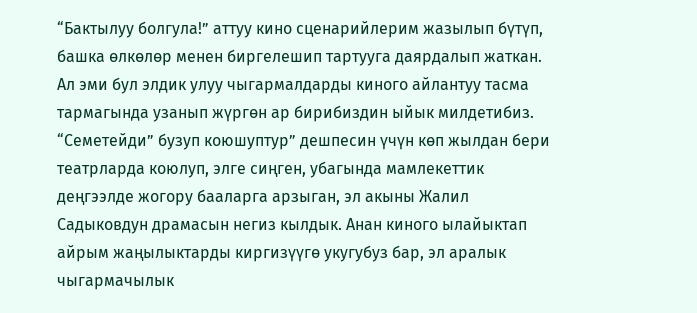“Бактылуу болгула!” аттуу кино сценарийлерим жазылып бүтүп, башка өлкөлөр менен биргелешип тартууга даярдалып жаткан. Ал эми бул элдик улуу чыгармалдарды киного айлантуу тасма тармагында узанып жүргөн ар бирибиздин ыйык милдетибиз. “Семетейди” бузуп коюшуптур” дешпесин үчүн көп жылдан бери театрларда коюлуп, элге сиңген, убагында мамлекеттик деңгээлде жогору бааларга арзыган, эл акыны Жалил Садыковдун драмасын негиз кылдык. Анан киного ылайыктап айрым жаңылыктарды киргизүүгө укугубуз бар, эл аралык чыгармачылык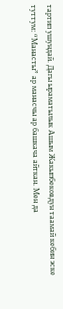тартип ушундай. Дагы ыраматылык Ашым Жакыпбековдун таамай кебин эске туттум: “Манасты” ар манасчы ар башкача айткан. Мен да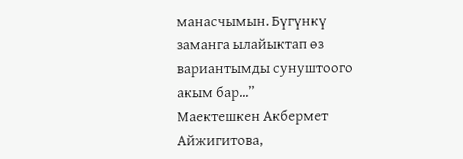манасчымын. Бүгүнкү заманга ылайыктап өз вариантымды сунуштоого акым бар...”
Маектешкен Акбермет Айжигитова,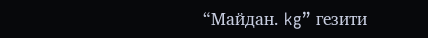“Майдан. kg” гезити